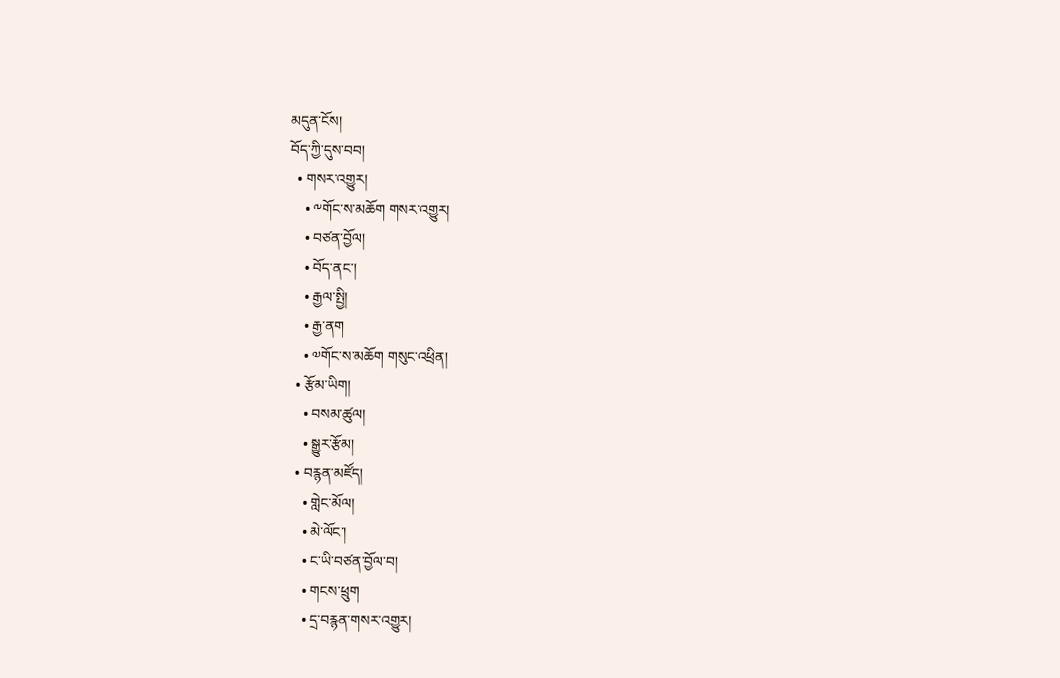མདུན་ངོས།
བོད་ཀྱི་དུས་བབ།
  • གསར་འགྱུར།
    • ༸གོང་ས་མཆོག གསར་འགྱུར།
    • བཙན་བྱོལ།
    • བོད་ནང་།
    • རྒྱལ་སྤྱི།
    • རྒྱ་ནག
    • ༧གོང་ས་མཆོག གསུང་འཕྲིན།
  • རྩོམ་ཡིག།
    • བསམ་ཚུལ།
    • སྒྱུར་རྩོམ།
  • བརྙན་མཛོད།
    • གླེང་མོལ།
    • མེ་ལོང་།
    • ང་ཡི་བཙན་བྱོལ་བ།
    • གངས་ཕྲུག
    • དྲ་བརྙན་གསར་འགྱུར།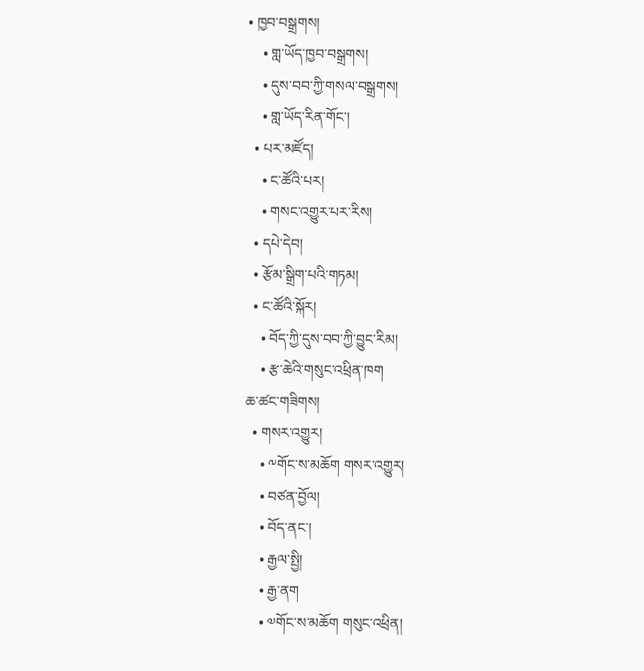• ཁྱབ་བསྒྲགས།
    • གླ་ཡོད་ཁྱབ་བསྒྲགས།
    • དུས་བབ་ཀྱི་གསལ་བསྒྲགས།
    • གླ་ཡོད་རིན་གོང་།
  • པར་མཛོད།
    • ང་ཚོའི་པར།
    • གསང་འགྱུར་པར་རིས།
  • དཔེ་དེབ།
  • རྩོམ་སྒྲིག་པའི་གཏམ།
  • ང་ཚོའི་སྐོར།
    • བོད་ཀྱི་དུས་བབ་ཀྱི་བྱུང་རིམ།
    • རྩ་ཆེའི་གསུང་འཕྲིན་ཁག
ཆ་ཚང་གཟིགས།
  • གསར་འགྱུར།
    • ༸གོང་ས་མཆོག གསར་འགྱུར།
    • བཙན་བྱོལ།
    • བོད་ནང་།
    • རྒྱལ་སྤྱི།
    • རྒྱ་ནག
    • ༧གོང་ས་མཆོག གསུང་འཕྲིན།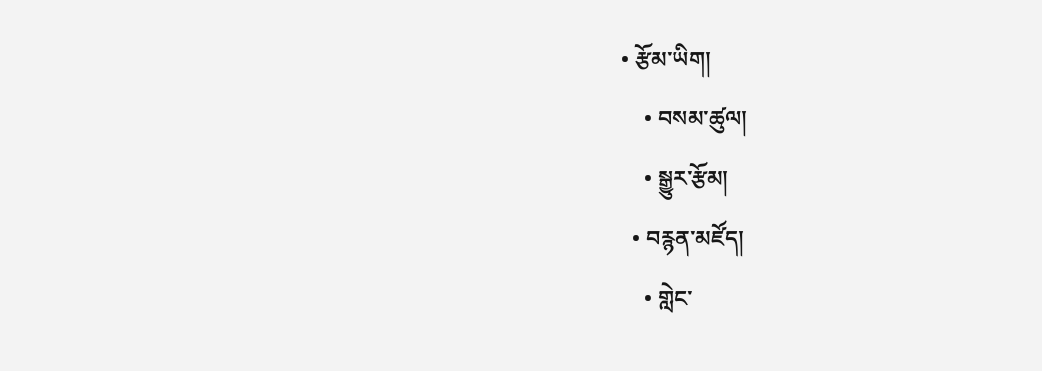• རྩོམ་ཡིག།
    • བསམ་ཚུལ།
    • སྒྱུར་རྩོམ།
  • བརྙན་མཛོད།
    • གླེང་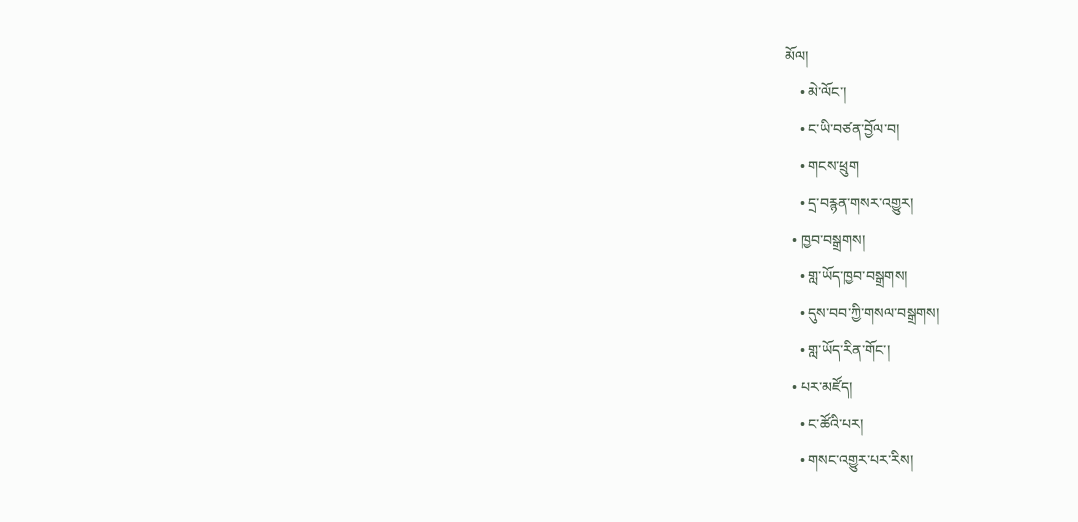མོལ།
    • མེ་ལོང་།
    • ང་ཡི་བཙན་བྱོལ་བ།
    • གངས་ཕྲུག
    • དྲ་བརྙན་གསར་འགྱུར།
  • ཁྱབ་བསྒྲགས།
    • གླ་ཡོད་ཁྱབ་བསྒྲགས།
    • དུས་བབ་ཀྱི་གསལ་བསྒྲགས།
    • གླ་ཡོད་རིན་གོང་།
  • པར་མཛོད།
    • ང་ཚོའི་པར།
    • གསང་འགྱུར་པར་རིས།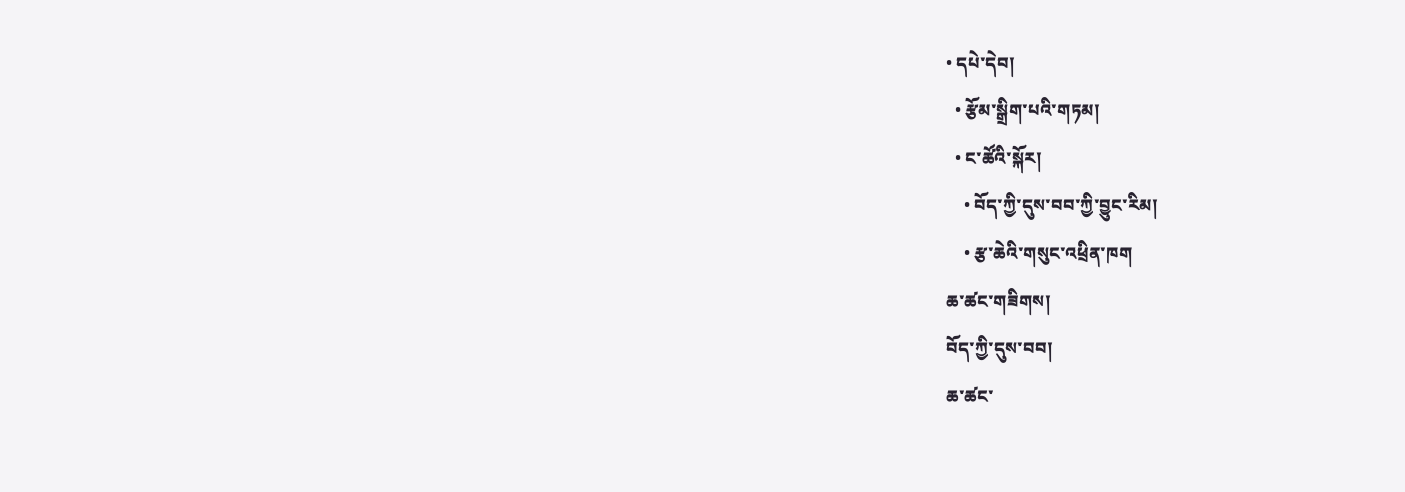• དཔེ་དེབ།
  • རྩོམ་སྒྲིག་པའི་གཏམ།
  • ང་ཚོའི་སྐོར།
    • བོད་ཀྱི་དུས་བབ་ཀྱི་བྱུང་རིམ།
    • རྩ་ཆེའི་གསུང་འཕྲིན་ཁག
ཆ་ཚང་གཟིགས།
བོད་ཀྱི་དུས་བབ།
ཆ་ཚང་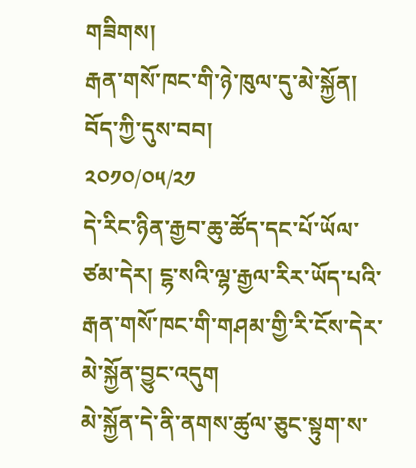གཟིགས།
རྒན་གསོ་ཁང་གི་ཉེ་ཁུལ་དུ་མེ་སྐྱོན།
བོད་ཀྱི་དུས་བབ།
༢༠༡༠/༠༥/༢༡
དེ་རིང་ཉིན་རྒྱབ་ཆུ་ཚོད་དང་པོ་ཡོལ་ཙམ་དེར། ངྷ་སའི་ལྷ་རྒྱལ་རིར་ཡོད་པའི་རྒན་གསོ་ཁང་གི་གཤམ་གྱི་རི་ངོས་དེར་མེ་སྐྱོན་བྱུང་འདུག
མེ་སྐྱོན་དེ་ནི་ནགས་ཚུལ་ཅུང་སྟུག་ས་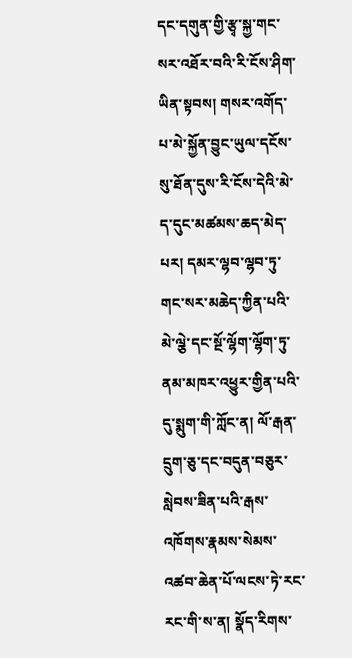དང་དགུན་གྱི་རྩྭ་སྐྱ་གང་སར་འཐོར་བའི་རི་ངོས་ཤིག་ཡིན་སྟབས། གསར་འགོད་པ་མེ་སྐྱོན་བྱུང་ཡུལ་དངོས་སུ་ཐོན་དུས་རི་ངོས་དེའི་མེ་ད་དུང་མཚམས་ཆད་མེད་པར། དམར་ལྷབ་ལྷབ་ཏུ་གང་སར་མཆེད་ཀྱིན་པའི་མེ་ལྕེ་དང་སྔོ་ལྷོག་ལྷོག་ཏུ་ནམ་མཁར་འཕྱུར་གྱིན་པའི་དུ་སྨུག་གི་ཀློང་ན། ལོ་རྒན་དྲུག་ཅུ་དང་བདུན་བཅུར་སླེབས་ཟིན་པའི་རྒས་འཁོགས་རྣམས་སེམས་འཚབ་ཆེན་པོ་ལངས་ཏེ་རང་རང་གི་ས་ན། སྣོད་རིགས་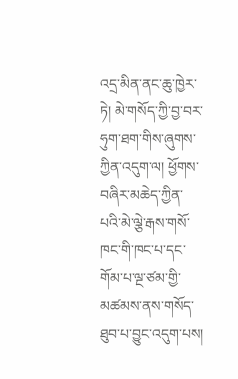འདྲ་མིན་ནང་ཆུ་ཁྱེར་ཏེ། མེ་གསོད་ཀྱི་བྱ་བར་ཧུག་ཐག་གིས་ཞུགས་ཀྱིན་འདུག་ལ། ཕྱོགས་བཞིར་མཆེད་ཀྱིན་པའི་མེ་ལྕེ་རྒས་གསོ་ཁང་གི་ཁང་པ་དང་གོམ་པ་ལྔ་ཙམ་གྱི་མཚམས་ནས་གསོད་ཐུབ་པ་བྱུང་འདུག་པས།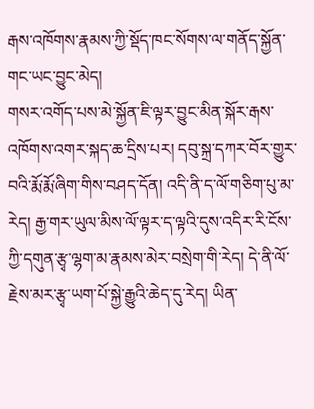རྒས་འཁོགས་རྣམས་ཀྱི་སྡོད་ཁང་སོགས་ལ་གནོད་སྐྱོན་གང་ཡང་བྱུང་མེད།
གསར་འགོད་པས་མེ་སྐྱོན་ཇི་ལྟར་བྱུང་མིན་སྐོར་རྒས་འཁོགས་འགར་སྐད་ཆ་དྲིས་པར། དབུ་སྐྲ་དཀར་བོར་གྱུར་བའི་རྨོ་རྨོ་ཞིག་གིས་བཤད་དོན། འདི་ནི་ད་ལོ་གཅིག་པུ་མ་རེད། རྒྱ་གར་ཡུལ་མིས་ལོ་ལྟར་ད་ལྟའི་དུས་འདིར་རི་ངོས་ཀྱི་དགུན་རྩྭ་ལྷག་མ་རྣམས་མེར་བསྲེག་གི་རེད། དེ་ནི་ལོ་རྗེས་མར་རྩྭ་ཡག་པོ་སྐྱེ་རྒྱུའི་ཆེད་དུ་རེད། ཡིན་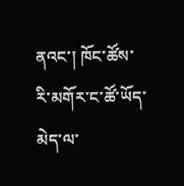ནའང་། ཁོང་ཚོས་རི་མགོར་ང་ཚོ་ཡོད་མེད་ལ་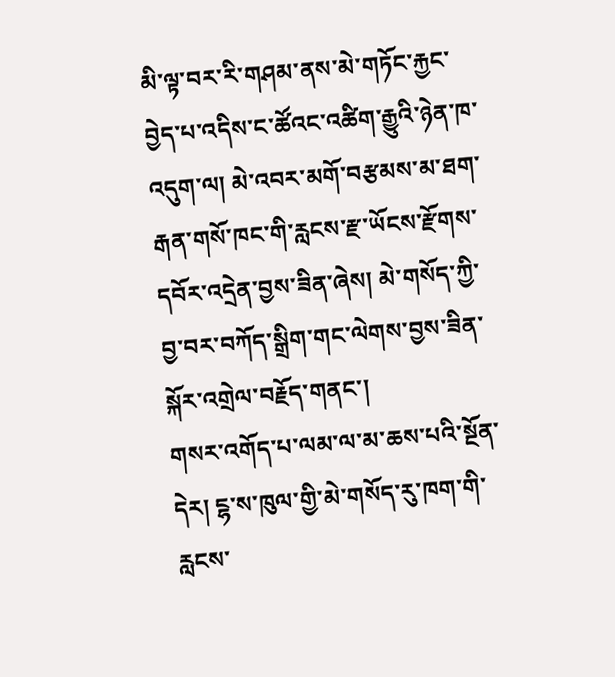མི་ལྟ་བར་རི་གཤམ་ནས་མེ་གཏོང་རྐྱང་བྱེད་པ་འདིས་ང་ཚོའང་འཚིག་རྒྱུའི་ཉེན་ཁ་འདུག་ལ། མེ་འབར་མགོ་བརྩམས་མ་ཐག་རྒན་གསོ་ཁང་གི་རླངས་རྫ་ཡོངས་རྫོགས་དབོར་འདྲེན་བྱས་ཟིན་ཞེས། མེ་གསོད་ཀྱི་བྱ་བར་བཀོད་སྒྲིག་གང་ལེགས་བྱས་ཟིན་སྐོར་འགྲེལ་བརྗོད་གནང་།
གསར་འགོད་པ་ལམ་ལ་མ་ཆས་པའི་སྔོན་དེར། ངྷ་ས་ཁུལ་གྱི་མེ་གསོད་རུ་ཁག་གི་རླངས་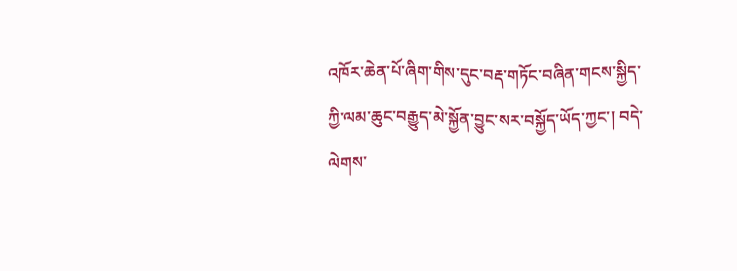འཁོར་ཆེན་པོ་ཞིག་གིས་དུང་བརྡ་གཏོང་བཞིན་གངས་སྐྱིད་ཀྱི་ལམ་ཆུང་བརྒྱུད་མེ་སྐྱོན་བྱུང་སར་བསྐྱོད་ཡོད་ཀྱང་། བདེ་ལེགས་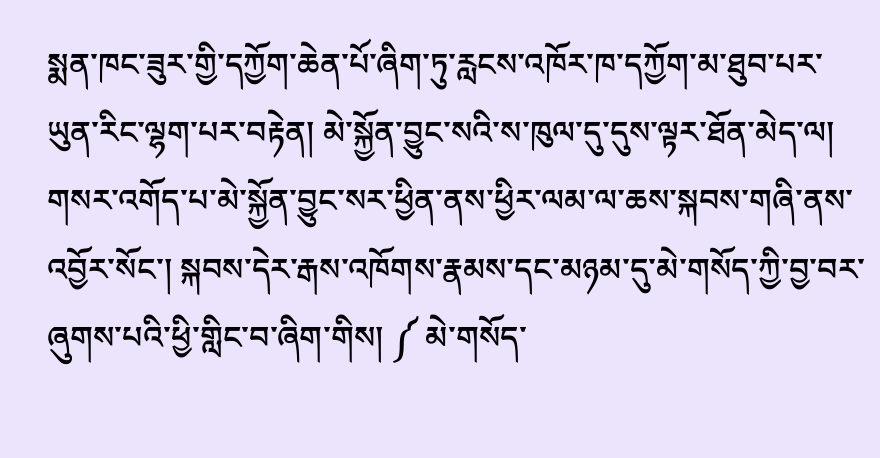སྨན་ཁང་ཟུར་གྱི་དཀྱོག་ཆེན་པོ་ཞིག་ཏུ་རླངས་འཁོར་ཁ་དཀྱོག་མ་ཐུབ་པར་ཡུན་རིང་ལྷག་པར་བརྟེན། མེ་སྐྱོན་བྱུང་སའི་ས་ཁུལ་དུ་དུས་ལྟར་ཐོན་མེད་ལ། གསར་འགོད་པ་མེ་སྐྱོན་བྱུང་སར་ཕྱིན་ནས་ཕྱིར་ལམ་ལ་ཆས་སྐབས་གཞི་ནས་འབྱོར་སོང་། སྐབས་དེར་རྒས་འཁོགས་རྣམས་དང་མཉམ་དུ་མེ་གསོད་ཀྱི་བྱ་བར་ཞུགས་པའི་ཕྱི་གླིང་བ་ཞིག་གིས། ༼ མེ་གསོད་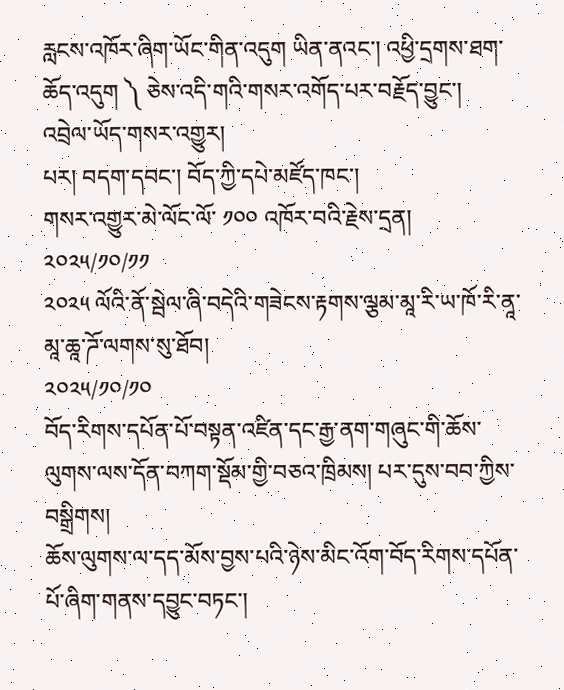རླངས་འཁོར་ཞིག་ཡོང་གིན་འདུག ཡིན་ནའང་། འཕྱི་དྲགས་ཐག་ཆོད་འདུག ༽ ཅེས་འདི་གའི་གསར་འགོད་པར་བརྗོད་བྱུང་།
འབྲེལ་ཡོད་གསར་འགྱུར།
པར། བདག་དབང་། བོད་ཀྱི་དཔེ་མཛོད་ཁང་།
གསར་འགྱུར་མེ་ལོང་ལོ་ ༡༠༠ འཁོར་བའི་རྗེས་དྲན།
༢༠༢༥/༡༠/༡༡
༢༠༢༥ ལོའི་ནོ་སྦེལ་ཞི་བདེའི་གཟེངས་རྟགས་ལྕམ་མཱ་རི་ཡ་ཁོ་རི་ནཱ་མཱ་ཆཱ་ཌོ་ལགས་སུ་ཐོབ།
༢༠༢༥/༡༠/༡༠
བོད་རིགས་དཔོན་པོ་བསྟན་འཛིན་དང་རྒྱ་ནག་གཞུང་གི་ཆོས་ལུགས་ལས་དོན་བཀག་སྡོམ་གྱི་བཅའ་ཁྲིམས། པར་དུས་བབ་ཀྱིས་བསྒྲིགས།
ཆོས་ལུགས་ལ་དད་མོས་བྱས་པའི་ཉེས་མིང་འོག་བོད་རིགས་དཔོན་པོ་ཞིག་གནས་དབྱུང་བཏང་།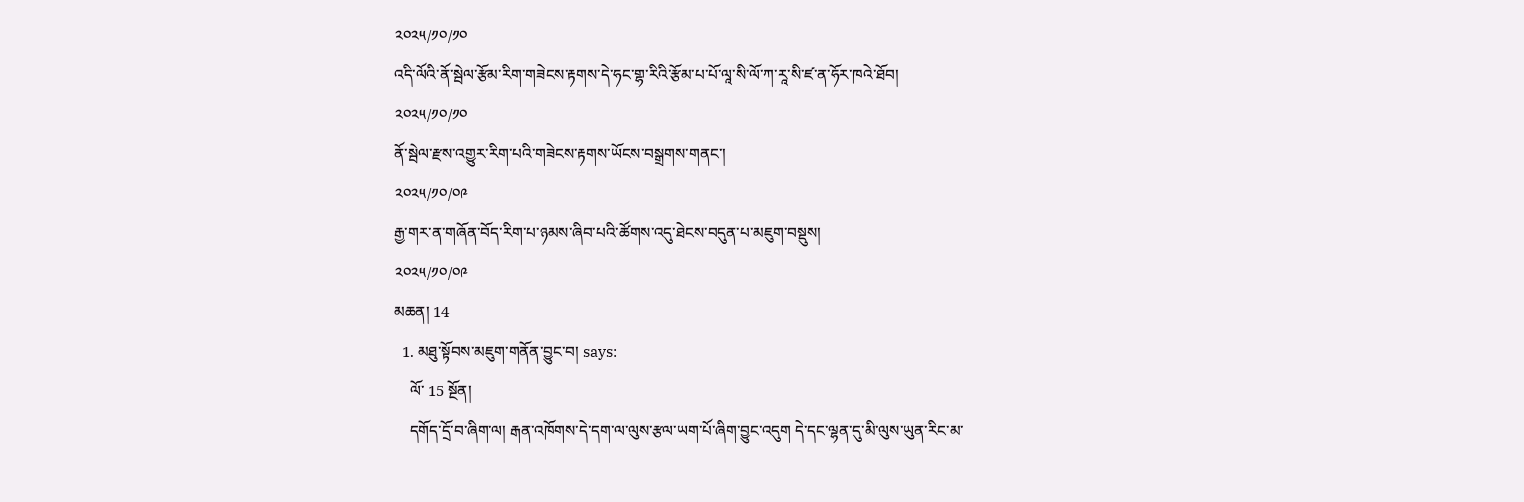༢༠༢༥/༡༠/༡༠
འདི་ལོའི་ནོ་སྦེལ་རྩོམ་རིག་གཟེངས་རྟགས་དེ་ཧང་གྷ་རིའི་རྩོམ་པ་པོ་ལཱ་སི་ལོ་ཀ་རཱ་སི་ཛ་ན་ཧོར་ཁའེ་ཐོབ།
༢༠༢༥/༡༠/༡༠
ནོ་སྦེལ་རྫས་འགྱུར་རིག་པའི་གཟེངས་རྟགས་ཡོངས་བསྒྲགས་གནང་།
༢༠༢༥/༡༠/༠༩
རྒྱ་གར་ན་གཞོན་བོད་རིག་པ་ཉམས་ཞིབ་པའི་ཚོགས་འདུ་ཐེངས་བདུན་པ་མཇུག་བསྡུས།
༢༠༢༥/༡༠/༠༩
མཆན། 14
  1. མཐུ་སྟོབས་མཇུག་གནོན་བྱུང་བ། says:
    ལོ་ 15 སྔོན།
    དགོད་དྲོ་བ་ཞིག་ལ། རྒན་འཁོགས་དེ་དག་ལ་ལུས་རྩལ་ཡག་པོ་ཞིག་བྱུང་འདུག དེ་དང་ལྷན་དུ་མི་ལུས་ཡུན་རིང་མ་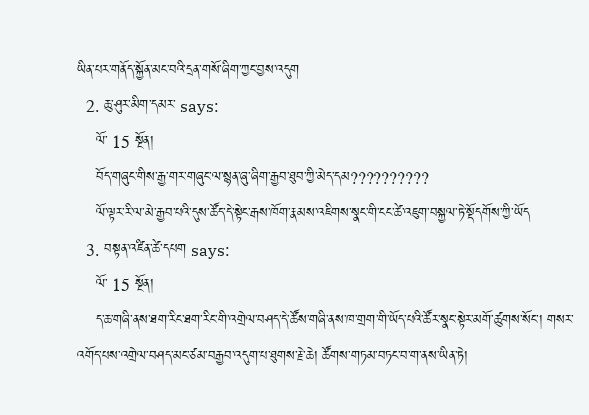ཡིན་པར་གནོད་སྐྱོན་མང་བའི་དྲན་གསོ་ཞིག་ཀྱང་བྱས་འདུག
  2. ཆུ་ཤུར་མིག་དམར་ says:
    ལོ་ 15 སྔོན།
    བོད་གཞུང་གིས་རྒྱ་གར་གཞུང་ལ་སྙན་ཞུ་ཞིག་རྒྱབ་ཐུབ་ཀྱི་མེད་དམ??????????
    ལོ་ལྟར་རི་ལ་མེ་རྒྱབ་པའི་དུས་ཚོད་དེ་སྟེང་རྒས་ཁོག་རྣམས་འཇིགས་སྣང་གི་ངང་ཚེ་འཇུག་བསྐྱལ་ཏེ་སྡོདགོས་ཀྱི་ཡོད
  3. བསྟན་འཛིན་ཚེ་དཔག says:
    ལོ་ 15 སྔོན།
    ད་ཆ་གཞི་ནས་ཐག་རིང་ཐག་རིང་གི་འགྲེལ་བཤད་དེ་ཚོས་གཞི་ནས་ཁ་གྲག་གི་ཡོད་པའི་ཚོར་སྣང་སྟེར་མགོ་ཚུགས་སོང་། གསར་འགོད་པས་འགྲེལ་བཤད་མང་ཙམ་བརྒྱབ་འདུག་པ་ཐུགས་རྗེ་ཆེ། ཚོགས་གཏམ་བཏང་བ་ག་ནས་ཡིན་ཏེ།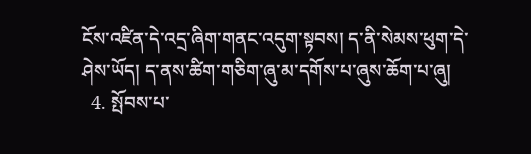ངོས་འཛིན་དེ་འདྲ་ཞིག་གནང་འདུག་སྟབས། ད་ནི་སེམས་ཕུག་དེ་ཤེས་ཡོད། ད་ནས་ཚིག་གཅིག་ཞུ་མ་དགོས་པ་ཞུས་ཆོག་པ་ཞུ།
  4. སྤོབས་པ་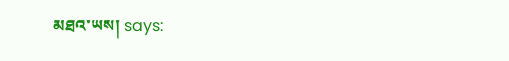མཐའ་ཡས། says: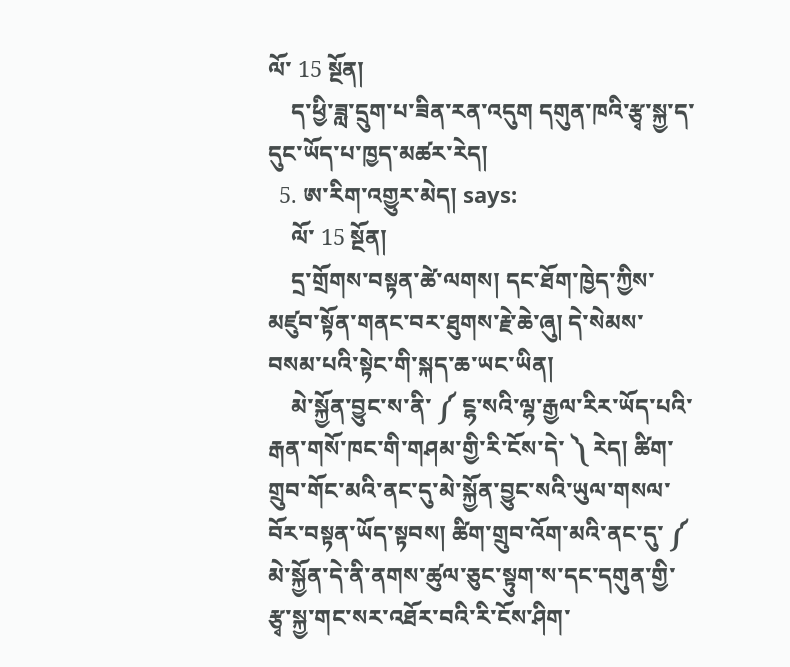ལོ་ 15 སྔོན།
    ད་ཕྱི་ཟླ་དྲུག་པ་ཟིན་རན་འདུག དགུན་ཁའི་རྩྭ་སྐྱ་ད་དུང་ཡོད་པ་ཁྱད་མཚར་རེད།
  5. ཨ་རིག་འགྱུར་མེད། says:
    ལོ་ 15 སྔོན།
    དྲ་གྲོགས་བསྟན་ཚེ་ལགས། དང་ཐོག་ཁྱེད་ཀྱིས་མཛུབ་སྟོན་གནང་བར་ཐུགས་རྗེ་ཆེ་ཞུ། དེ་སེམས་བསམ་པའི་སྟེང་གི་སྐད་ཆ་ཡང་ཡིན།
    མེ་སྐྱོན་བྱུང་ས་ནི་ ༼ ངྷ་སའི་ལྷ་རྒྱལ་རིར་ཡོད་པའི་རྒན་གསོ་ཁང་གི་གཤམ་གྱི་རི་ངོས་དེ་ ༽ རེད། ཚིག་གྲུབ་གོང་མའི་ནང་དུ་མེ་སྐྱོན་བྱུང་སའི་ཡུལ་གསལ་བོར་བསྟན་ཡོད་སྟབས། ཚིག་གྲུབ་འོག་མའི་ནང་དུ་ ༼ མེ་སྐྱོན་དེ་ནི་ནགས་ཚུལ་ཅུང་སྟུག་ས་དང་དགུན་གྱི་རྩྭ་སྐྱ་གང་སར་འཐོར་བའི་རི་ངོས་ཤིག་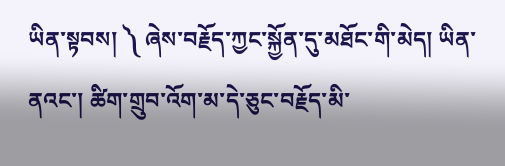ཡིན་སྟབས། ༽ ཞེས་བརྗོད་ཀྱང་སྐྱོན་དུ་མཐོང་གི་མེད། ཡིན་ནའང་། ཚིག་གྲུབ་འོག་མ་དེ་ཅུང་བརྗོད་མི་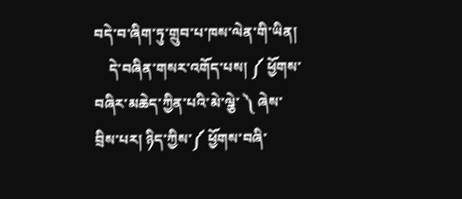བདེ་བ་ཞིག་ཏུ་གྲུབ་པ་ཁས་ལེན་གི་ཡིན།
    དེ་བཞིན་གསར་འགོད་པས། ༼ ཕྱོགས་བཞིར་མཆེད་ཀྱིན་པའི་མེ་ལྕེ་ ༽ ཞེས་བྲིས་པར། ཉིད་ཀྱིས་༼ ཕྱོགས་བཞི་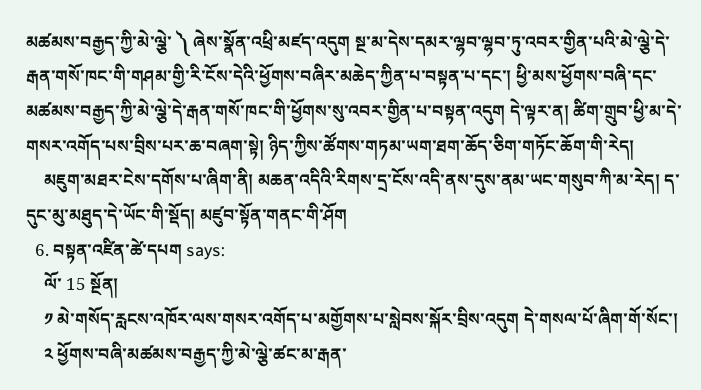མཚམས་བརྒྱད་ཀྱི་མེ་ལྕེ་ ༽ ཞེས་སྣོན་འཕྲི་མཛད་འདུག སྔ་མ་དེས་དམར་ལྷབ་ལྷབ་ཏུ་འབར་གྱིན་པའི་མེ་ལྕེ་དེ་རྒན་གསོ་ཁང་གི་གཤམ་གྱི་རི་ངོས་དེའི་ཕྱོགས་བཞིར་མཆེད་ཀྱིན་པ་བསྟན་པ་དང་། ཕྱི་མས་ཕྱོགས་བཞི་དང་མཚམས་བརྒྱད་ཀྱི་མེ་ལྕེ་དེ་རྒན་གསོ་ཁང་གི་ཕྱོགས་སུ་འབར་གྱིན་པ་བསྟན་འདུག དེ་ལྟར་ན། ཚིག་གྲུབ་ཕྱི་མ་དེ་གསར་འགོད་པས་བྲིས་པར་ཆ་བཞག་སྟེ། ཉིད་ཀྱིས་ཚོགས་གཏམ་ཡག་ཐག་ཆོད་ཅིག་གཏོང་ཆོག་གི་རེད།
    མཇུག་མཐར་ངེས་དགོས་པ་ཞིག་ནི། མཆན་འདིའི་རིགས་དྲ་ངོས་འདི་ནས་དུས་ནམ་ཡང་གསུབ་ཀི་མ་རེད། ད་དུང་མུ་མཐུད་དེ་ཡོང་གི་སྡོད། མཛུབ་སྟོན་གནང་གི་ཤོག
  6. བསྟན་འཛིན་ཚེ་དཔག says:
    ལོ་ 15 སྔོན།
    ༡ མེ་གསོད་རླངས་འཁོར་ལས་གསར་འགོད་པ་མགྱོགས་པ་སླེབས་སྐོར་བྲིས་འདུག དེ་གསལ་པོ་ཞིག་གོ་སོང་།
    ༢ ཕྱོགས་བཞི་མཚམས་བརྒྱད་ཀྱི་མེ་ལྕེ་ཚང་མ་རྒན་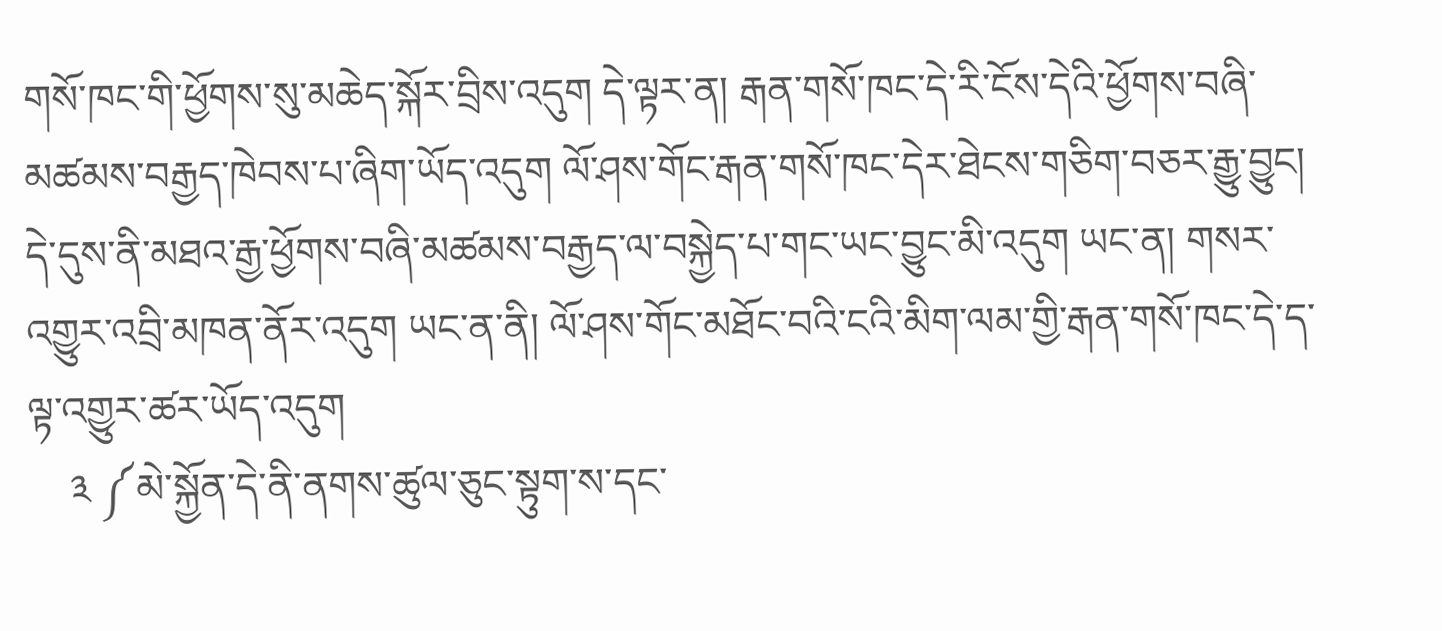གསོ་ཁང་གི་ཕྱོགས་སུ་མཆེད་སྐོར་བྲིས་འདུག དེ་ལྟར་ན། རྒན་གསོ་ཁང་དེ་རི་ངོས་དེའི་ཕྱོགས་བཞི་མཚམས་བརྒྱད་ཁེབས་པ་ཞིག་ཡོད་འདུག ལོ་ཤས་གོང་རྒན་གསོ་ཁང་དེར་ཐེངས་གཅིག་བཅར་རྒྱུ་བྱུང། དེ་དུས་ནི་མཐའ་རྒྱ་ཕྱོགས་བཞི་མཚམས་བརྒྱད་ལ་བསྐྱེད་པ་གང་ཡང་བྱུང་མི་འདུག ཡང་ན། གསར་འགྱུར་འབྲི་མཁན་ནོར་འདུག ཡང་ན་ནི། ལོ་ཤས་གོང་མཐོང་བའི་ངའི་མིག་ལམ་གྱི་རྒན་གསོ་ཁང་དེ་ད་ལྟ་འགྱུར་ཚར་ཡོད་འདུག
    ༣ ༼མེ་སྐྱོན་དེ་ནི་ནགས་ཚུལ་ཅུང་སྟུག་ས་དང་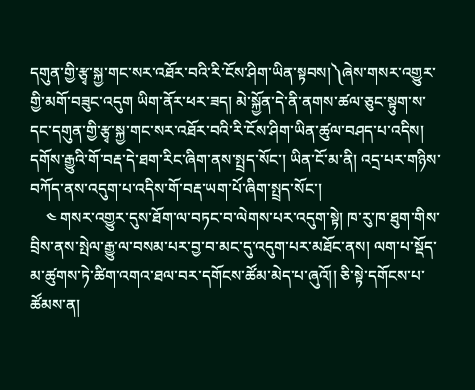དགུན་གྱི་རྩྭ་སྐྱ་གང་སར་འཐོར་བའི་རི་ངོས་ཤིག་ཡིན་སྟབས།༽ཞེས་གསར་འགྱུར་གྱི་མགོ་བཟུང་འདུག ཡིག་ནོར་ཕར་ཟད། མེ་སྐྱོན་དེ་ནི་ནགས་ཚལ་ཅུང་སྟུག་ས་དང་དགུན་གྱི་རྩྭ་སྐྱ་གང་སར་འཐོར་བའི་རི་ངོས་ཤིག་ཡིན་ཚུལ་བཤད་པ་འདིས། དགོས་རྒྱུའི་གོ་བརྡ་དེ་ཐག་རིང་ཞིག་ནས་སྤྲད་སོང་། ཡིན་ངོ་མ་ནི། འདྲ་པར་གཉིས་བཀོད་ནས་འདུག་པ་འདིས་གོ་བརྡ་ཡག་པོ་ཞིག་སྤྲད་སོང་།
    ༤ གསར་འགྱུར་དུས་ཐོག་ལ་བཏང་བ་ལེགས་པར་འདུག་སྟེ། ཁ་རུ་ཁ་ཐུག་གིས་བྲིས་ནས་སྤེལ་རྒྱུ་ལ་བསམ་པར་བྱ་བ་མང་དུ་འདུག་པར་མཐོང་ནས། ལག་པ་སྡོད་མ་ཚུགས་ཏེ་ཚིག་འགའ་ཐལ་བར་དགོངས་ཚོམ་མེད་པ་ཞུའོ།། ཅི་སྟེ་དགོངས་པ་ཚོམས་ན།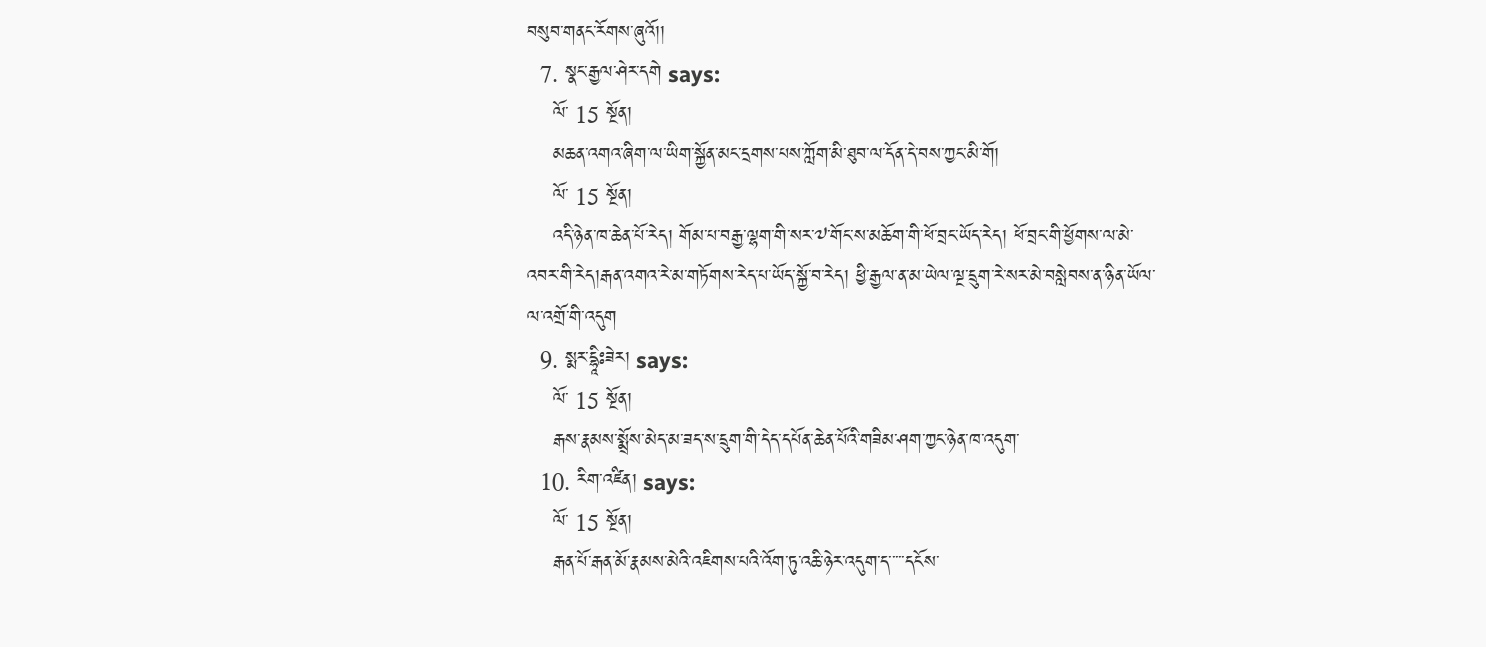བསུབ་གནང་རོགས་ཞུའོ།།
  7. སྣང་རྒྱལ་ཤེར་དགེ says:
    ལོ་ 15 སྔོན།
    མཆན་འགའ་ཞིག་ལ་ཡིག་སྐྱོན་མང་དྲགས་པས་ཀློག་མི་ཐུབ་ལ་དོན་དེ་བས་ཀྱང་མི་གོ།
    ལོ་ 15 སྔོན།
    འདི་ཉེན་ཁ་ཆེན་པོ་རེད། གོམ་པ་བརྒྱ་ལྷག་གི་སར་༧་གོང་ས་མཆོག་གི་ཕོ་བྲང་ཡོད་རེད། ཕོ་བྲང་གི་ཕྱོགས་ལ་མེ་འབར་གི་རེད།རྒན་འགའ་རེ་མ་གཏོགས་རེད་པ་ཡོད་སྐྱོ་བ་རེད། ཕྱི་རྒྱལ་ན་མ་ཡེལ་ལྔ་དྲུག་རེ་སར་མེ་བསླེབས་ན་ཉིན་ཡོལ་ལ་འགྲོ་གི་འདུག
  9. སྨར་དྷཱིཿཟེར། says:
    ལོ་ 15 སྔོན།
    རྒས་རྣམས་སྨྲོས་མེད་མ་ཟད་ས་དྲུག་གི་དེད་དཔོན་ཆེན་པོའི་གཟིམ་ཤག་ཀྱང་ཉེན་ཁ་འདུག་
  10. རིག་འཛིན། says:
    ལོ་ 15 སྔོན།
    རྒན་པོ་རྒན་མོ་རྣམས་མེའི་འཇིགས་པའི་འོག་ཏུ་འཆི་ཉེར་འདུག་ད་་་་་དངོས་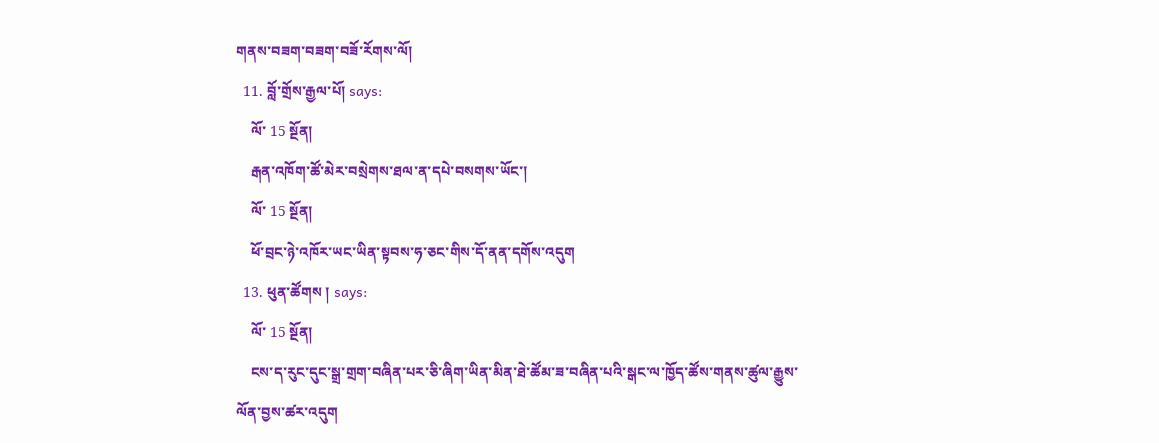གནས་བཟག་བཟག་བཟོ་རོགས་ལོ།
  11. བློ་གྲོས་རྒྱལ་པོ། says:
    ལོ་ 15 སྔོན།
    རྒན་འཁོག་ཚོ་མེར་བསྲེགས་ཐལ་ན་དཔེ་བསགས་ཡོང་།
    ལོ་ 15 སྔོན།
    ཕོ་བྲང་ཉེ་འཁོར་ཡང་ཡིན་སྟབས་ཧ་ཅང་གིས་དོ་ནན་དགོས་འདུག
  13. ཕུན་ཚོགས ། says:
    ལོ་ 15 སྔོན།
    ངས་ད་རུང་དུང་སྒྲ་གྲག་བཞིན་པར་ཅི་ཞིག་ཡིན་མིན་ཐེ་ཚོམ་ཟ་བཞིན་པའི་སྒང་ལ་ཁྱོད་ཚོས་གནས་ཚུལ་རྒྱུས་ལོན་བྱས་ཚར་འདུག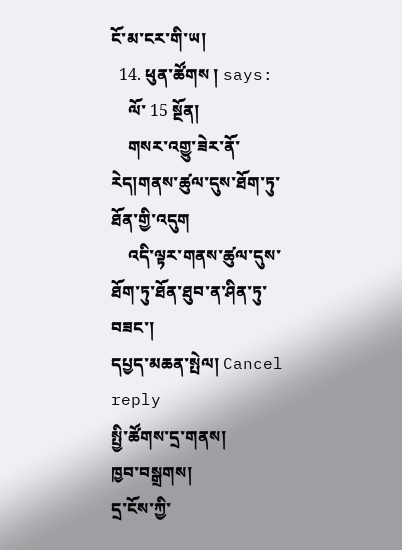ངོ་མ་ངར་གི་ཡ།
  14. ཕུན་ཚོགས ། says:
    ལོ་ 15 སྔོན།
    གསར་འགྱུ་ཟེར་ནོ་རེད།གནས་ཚུལ་དུས་ཐོག་ཏུ་ཐོན་གྱི་འདུག
    འདི་ལྟར་གནས་ཚུལ་དུས་ཐོག་ཏུ་ཐོན་ཐུབ་ན་ཤིན་ཏུ་བཟང་།
དཔྱད་མཆན་སྤེལ། Cancel reply
སྤྱི་ཚོགས་དྲ་གནས།
ཁྱབ་བསྒྲགས།
དྲ་ངོས་ཀྱི་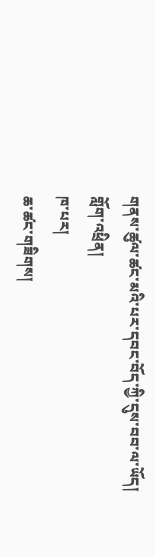གནས་ཚུལ་ཚང་མའི་པར་དབང་བོད་ཀྱི་དུས་བབ་ལ་ཡོད།
གློག་འཕྲིན།
ཁ་པར།
ཆ་ཚང་གཟིགས།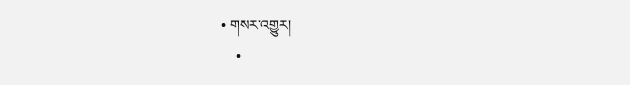• གསར་འགྱུར།
    •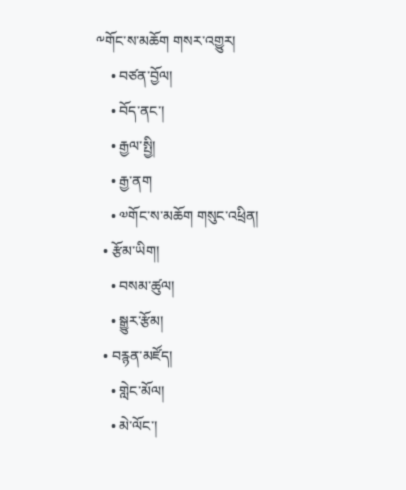༸གོང་ས་མཆོག གསར་འགྱུར།
    • བཙན་བྱོལ།
    • བོད་ནང་།
    • རྒྱལ་སྤྱི།
    • རྒྱ་ནག
    • ༧གོང་ས་མཆོག གསུང་འཕྲིན།
  • རྩོམ་ཡིག།
    • བསམ་ཚུལ།
    • སྒྱུར་རྩོམ།
  • བརྙན་མཛོད།
    • གླེང་མོལ།
    • མེ་ལོང་།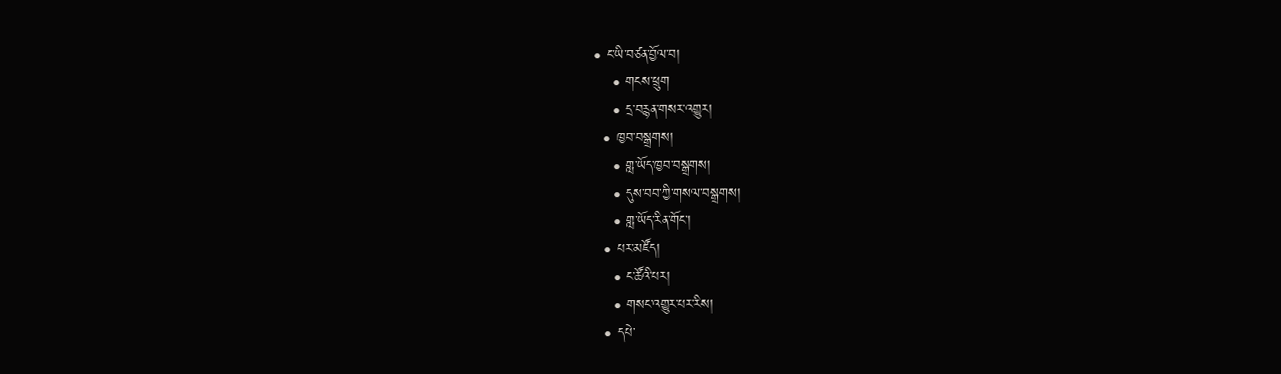• ང་ཡི་བཙན་བྱོལ་བ།
    • གངས་ཕྲུག
    • དྲ་བརྙན་གསར་འགྱུར།
  • ཁྱབ་བསྒྲགས།
    • གླ་ཡོད་ཁྱབ་བསྒྲགས།
    • དུས་བབ་ཀྱི་གསལ་བསྒྲགས།
    • གླ་ཡོད་རིན་གོང་།
  • པར་མཛོད།
    • ང་ཚོའི་པར།
    • གསང་འགྱུར་པར་རིས།
  • དཔེ་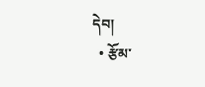དེབ།
  • རྩོམ་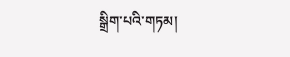སྒྲིག་པའི་གཏམ།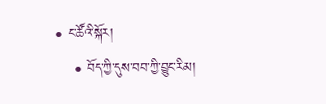• ང་ཚོའི་སྐོར།
    • བོད་ཀྱི་དུས་བབ་ཀྱི་བྱུང་རིམ།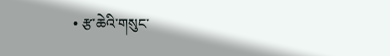• རྩ་ཆེའི་གསུང་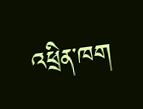འཕྲིན་ཁག